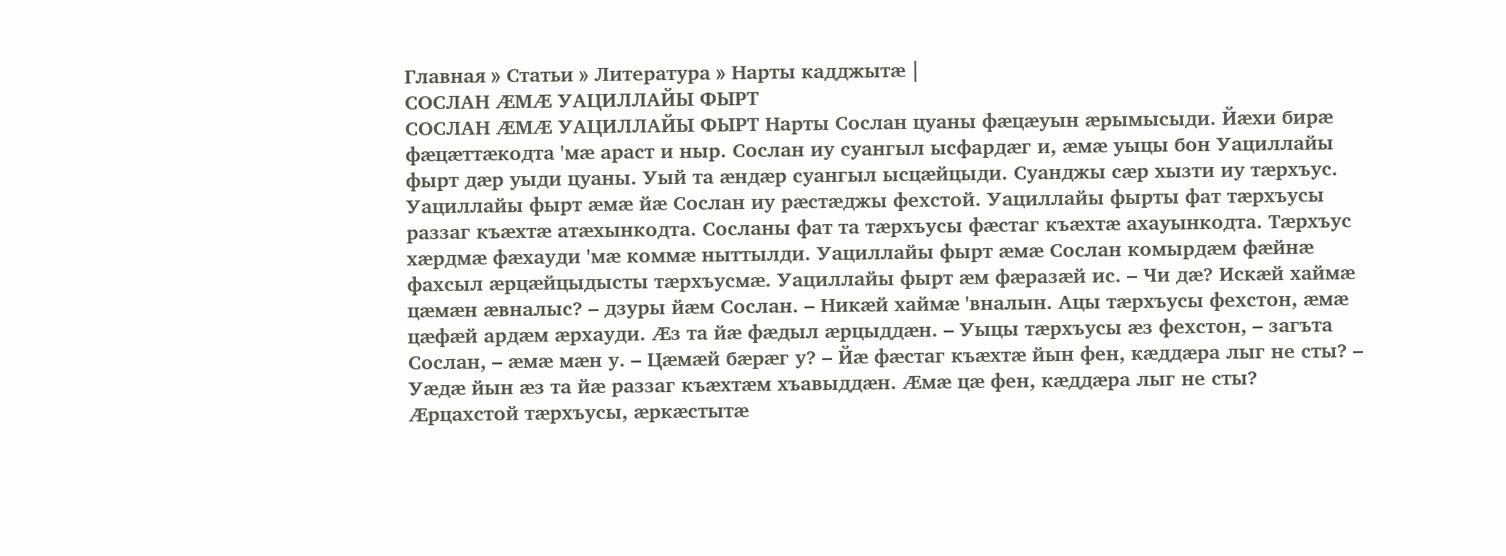Главная » Статьи » Литература » Нарты кадджытæ |
СОСЛАН ÆМÆ УАЦИЛЛАЙЫ ФЫРТ
СОСЛАН ÆМÆ УАЦИЛЛАЙЫ ФЫРТ Нарты Сослан цуаны фæцæуын æрымысыди. Йæхи бирæ фæцæттæкодта 'мæ араст и ныр. Сослан иу суангыл ысфардæг и, æмæ уыцы бон Уациллайы фырт дæр уыди цуаны. Уый та æндæр суангыл ысцæйцыди. Суанджы сæр хызти иу тæрхъус. Уациллайы фырт æмæ йæ Сослан иу рæстæджы фехстой. Уациллайы фырты фат тæрхъусы раззаг къæхтæ атæхынкодта. Сосланы фат та тæрхъусы фæстаг къæхтæ ахауынкодта. Тæрхъус хæрдмæ фæхауди 'мæ коммæ ныттылди. Уациллайы фырт æмæ Сослан комырдæм фæйнæ фахсыл æрцæйцыдысты тæрхъусмæ. Уациллайы фырт æм фæразæй ис. – Чи дæ? Искæй хаймæ цæмæн æвналыс? – дзуры йæм Сослан. – Никæй хаймæ 'вналын. Ацы тæрхъусы фехстон, æмæ цæфæй ардæм æрхауди. Æз та йæ фæдыл æрцыддæн. – Уыцы тæрхъусы æз фехстон, – загъта Сослан, – æмæ мæн у. – Цæмæй бæрæг у? – Йæ фæстаг къæхтæ йын фен, кæддæра лыг не сты? – Уæдæ йын æз та йæ раззаг къæхтæм хъавыддæн. Æмæ цæ фен, кæддæра лыг не сты? Æрцахстой тæрхъусы, æркæстытæ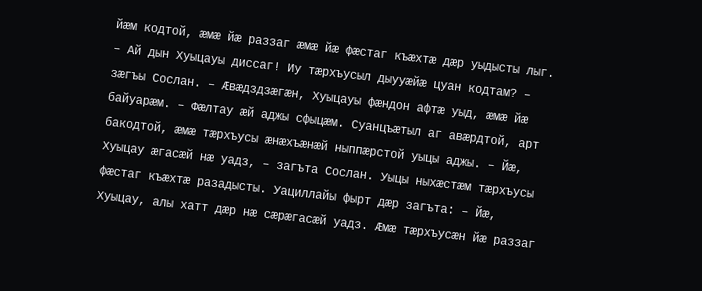йæм кодтой, æмæ йæ раззаг æмæ йæ фæстаг къæхтæ дæр уыдысты лыг. – Ай дын Хуыцауы диссаг! Иу тæрхъусыл дыууæйæ цуан кодтам? – зæгъы Сослан. – Æвæдздзæгæн, Хуыцауы фæндон афтæ уыд, æмæ йæ байуарæм. – Фæлтау æй аджы сфыцæм. Суанцъæтыл аг авæрдтой, арт бакодтой, æмæ тæрхъусы æнæхъæнæй ныппæрстой уыцы аджы. – Йæ, Хуыцау æгасæй нæ уадз, – загъта Сослан. Уыцы ныхæстæм тæрхъусы фæстаг къæхтæ разадысты. Уациллайы фырт дæр загъта: – Йæ, Хуыцау, алы хатт дæр нæ сæрæгасæй уадз. Æмæ тæрхъусæн йæ раззаг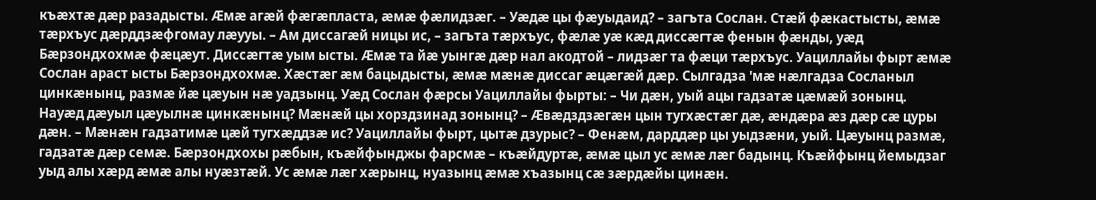къæхтæ дæр разадысты. Æмæ агæй фæгæпласта, æмæ фæлидзæг. – Уæдæ цы фæуыдаид? – загъта Сослан. Стæй фæкастысты, æмæ тæрхъус дæрддзæфгомау лæууы. – Ам диссагæй ницы ис, – загъта тæрхъус, фæлæ уæ кæд диссæгтæ фенын фæнды, уæд Бæрзондхохмæ фæцæут. Диссæгтæ уым ысты. Æмæ та йæ уынгæ дæр нал акодтой – лидзæг та фæци тæрхъус. Уациллайы фырт æмæ Сослан араст ысты Бæрзондхохмæ. Хæстæг æм бацыдысты, æмæ мæнæ диссаг æцæгæй дæр. Сылгадза 'мæ нæлгадза Сосланыл цинкæнынц, размæ йæ цæуын нæ уадзынц. Уæд Сослан фæрсы Уациллайы фырты: – Чи дæн, уый ацы гадзатæ цæмæй зонынц. Науæд дæуыл цæуылнæ цинкæнынц? Мæнæй цы хорздзинад зонынц? – Æвæдздзæгæн цын тугхæстæг дæ, æндæра æз дæр сæ цуры дæн. – Мæнæн гадзатимæ цæй тугхæддзæ ис? Уациллайы фырт, цытæ дзурыс? – Фенæм, дарддæр цы уыдзæни, уый. Цæуынц размæ, гадзатæ дæр семæ. Бæрзондхохы рæбын, къæйфынджы фарсмæ – къæйдуртæ, æмæ цыл ус æмæ лæг бадынц. Къæйфынц йемыдзаг уыд алы хæрд æмæ алы нуæзтæй. Ус æмæ лæг хæрынц, нуазынц æмæ хъазынц сæ зæрдæйы цинæн.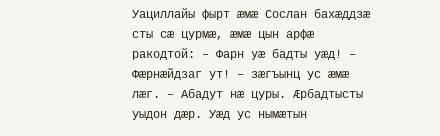Уациллайы фырт æмæ Сослан бахæддзæ сты сæ цурмæ, æмæ цын арфæ ракодтой: – Фарн уæ бадты уæд! – Фæрнæйдзаг ут! – зæгъынц ус æмæ лæг. – Абадут нæ цуры. Æрбадтысты уыдон дæр. Уæд ус нымæтын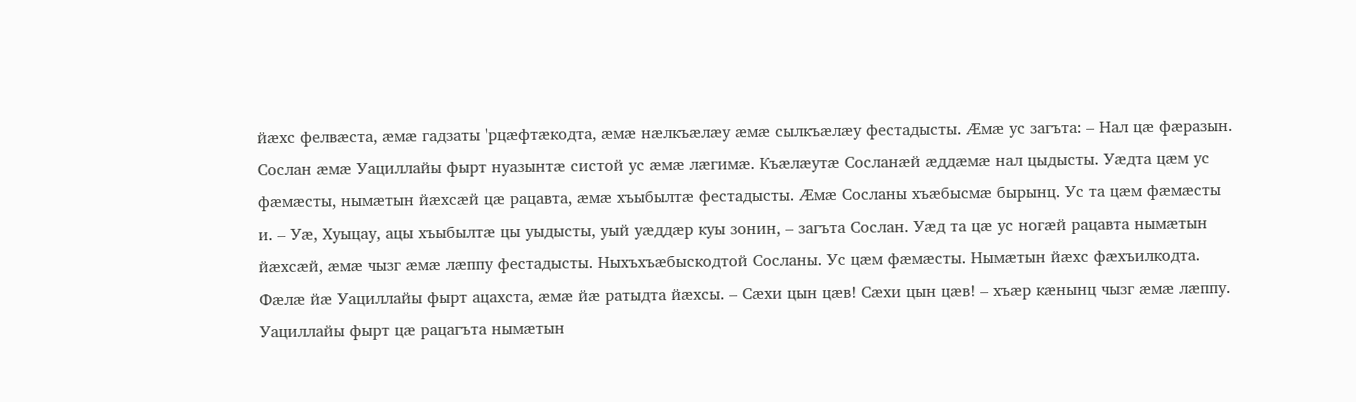йæхс фелвæста, æмæ гадзаты 'рцæфтæкодта, æмæ нæлкъæлæу æмæ сылкъæлæу фестадысты. Æмæ ус загъта: – Нал цæ фæразын. Сослан æмæ Уациллайы фырт нуазынтæ систой ус æмæ лæгимæ. Къæлæутæ Сосланæй æддæмæ нал цыдысты. Уæдта цæм ус фæмæсты, нымæтын йæхсæй цæ рацавта, æмæ хъыбылтæ фестадысты. Æмæ Сосланы хъæбысмæ бырынц. Ус та цæм фæмæсты и. – Уæ, Хуыцау, ацы хъыбылтæ цы уыдысты, уый уæддæр куы зонин, – загъта Сослан. Уæд та цæ ус ногæй рацавта нымæтын йæхсæй, æмæ чызг æмæ лæппу фестадысты. Ныхъхъæбыскодтой Сосланы. Ус цæм фæмæсты. Нымæтын йæхс фæхъилкодта. Фæлæ йæ Уациллайы фырт ацахста, æмæ йæ ратыдта йæхсы. – Сæхи цын цæв! Сæхи цын цæв! – хъæр кæнынц чызг æмæ лæппу. Уациллайы фырт цæ рацагъта нымæтын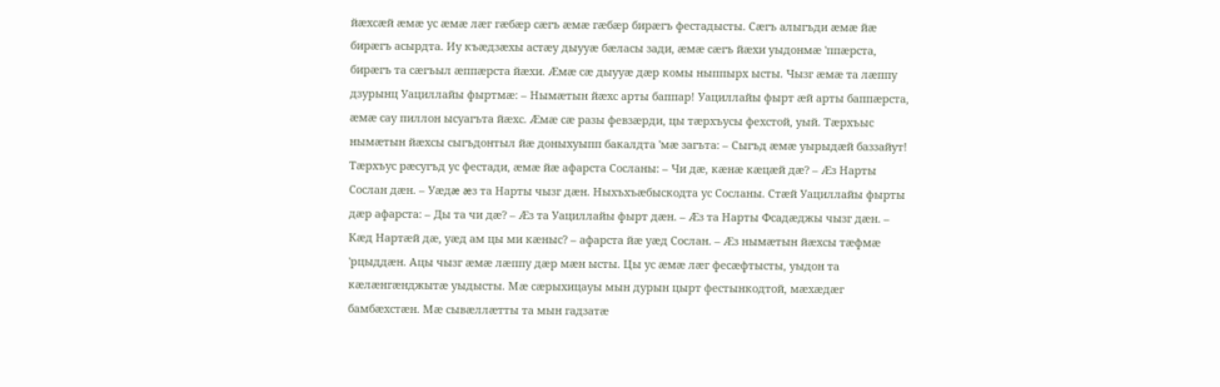йæхсæй æмæ ус æмæ лæг гæбæр сæгъ æмæ гæбæр бирæгъ фестадысты. Сæгъ алыгъди æмæ йæ бирæгъ асырдта. Иу къæдзæхы астæу дыууæ бæласы зади, æмæ сæгъ йæхи уыдонмæ 'ппæрста, бирæгъ та сæгъыл æппæрста йæхи. Æмæ сæ дыууæ дæр комы ныппырх ысты. Чызг æмæ та лæппу дзурынц Уациллайы фыртмæ: – Нымæтын йæхс арты баппар! Уациллайы фырт æй арты баппæрста, æмæ сау пиллон ысуагъта йæхс. Æмæ сæ разы февзæрди, цы тæрхъусы фехстой, уый. Тæрхъыс нымæтын йæхсы сыгъдонтыл йæ доныхуыпп бакалдта 'мæ загъта: – Сыгъд æмæ уырыдæй баззайут! Тæрхъус рæсугъд ус фестади, æмæ йæ афарста Сосланы: – Чи дæ, кæнæ кæцæй дæ? – Æз Нарты Сослан дæн. – Уæдæ æз та Нарты чызг дæн. Ныхъхъæбыскодта ус Сосланы. Стæй Уациллайы фырты дæр афарста: – Ды та чи дæ? – Æз та Уациллайы фырт дæн. – Æз та Нарты Фсадæджы чызг дæн. – Кæд Нартæй дæ, уæд ам цы ми кæныс? – афарста йæ уæд Сослан. – Æз нымæтын йæхсы тæфмæ 'рцыддæн. Ацы чызг æмæ лæппу дæр мæн ысты. Цы ус æмæ лæг фесæфтысты, уыдон та кæлæнгæнджытæ уыдысты. Мæ сæрыхицауы мын дурын цырт фестынкодтой, мæхæдæг бамбæхстæн. Мæ сывæллæтты та мын гадзатæ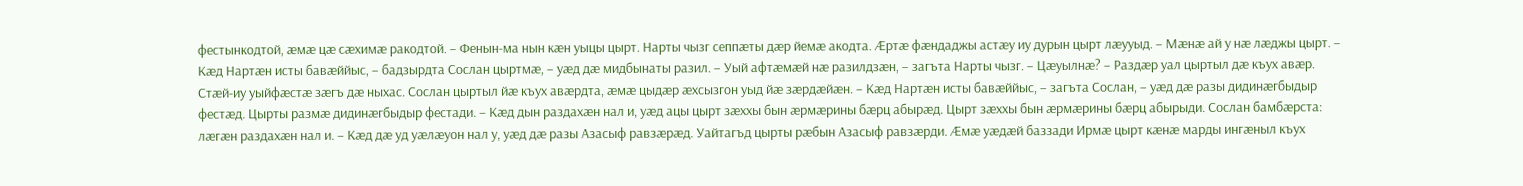фестынкодтой, æмæ цæ сæхимæ ракодтой. – Фенын-ма нын кæн уыцы цырт. Нарты чызг сеппæты дæр йемæ акодта. Æртæ фæндаджы астæу иу дурын цырт лæууыд. – Мæнæ ай у нæ лæджы цырт. – Кæд Нартæн исты бавæййыс, – бадзырдта Сослан цыртмæ, – уæд дæ мидбынаты разил. – Уый афтæмæй нæ разилдзæн, – загъта Нарты чызг. – Цæуылнæ? – Раздæр уал цыртыл дæ къух авæр. Стæй-иу уыйфæстæ зæгъ дæ ныхас. Сослан цыртыл йæ къух авæрдта, æмæ цыдæр æхсызгон уыд йæ зæрдæйæн. – Кæд Нартæн исты бавæййыс, – загъта Сослан, – уæд дæ разы дидинæгбыдыр фестæд. Цырты размæ дидинæгбыдыр фестади. – Кæд дын раздахæн нал и, уæд ацы цырт зæххы бын æрмæрины бæрц абырæд. Цырт зæххы бын æрмæрины бæрц абырыди. Сослан бамбæрста: лæгæн раздахæн нал и. – Кæд дæ уд уæлæуон нал у, уæд дæ разы Азасыф равзæрæд. Уайтагъд цырты рæбын Азасыф равзæрди. Æмæ уæдæй баззади Ирмæ цырт кæнæ марды ингæныл къух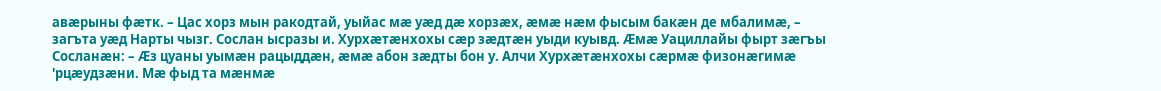авæрыны фæтк. – Цас хорз мын ракодтай, уыйас мæ уæд дæ хорзæх, æмæ нæм фысым бакæн де мбалимæ, – загъта уæд Нарты чызг. Сослан ысразы и. Хурхæтæнхохы сæр зæдтæн уыди куывд. Æмæ Уациллайы фырт зæгъы Сосланæн: – Æз цуаны уымæн рацыддæн, æмæ абон зæдты бон у. Алчи Хурхæтæнхохы сæрмæ физонæгимæ 'рцæудзæни. Мæ фыд та мæнмæ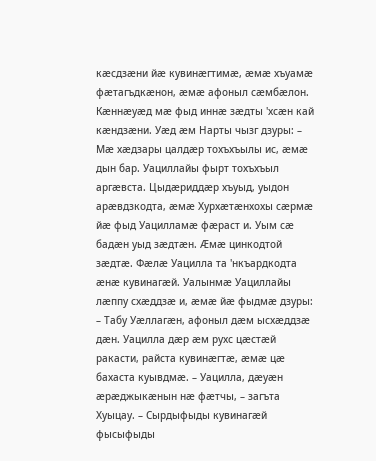кæсдзæни йæ кувинæгтимæ, æмæ хъуамæ фæтагъдкæнон, æмæ афоныл сæмбæлон. Кæннæуæд мæ фыд иннæ зæдты 'хсæн кай кæндзæни. Уæд æм Нарты чызг дзуры: – Мæ хæдзары цалдæр тохъхъылы ис, æмæ дын бар. Уациллайы фырт тохъхъыл аргæвста. Цыдæриддæр хъуыд, уыдон арæвдзкодта, æмæ Хурхæтæнхохы сæрмæ йæ фыд Уацилламæ фæраст и. Уым сæ бадæн уыд зæдтæн. Æмæ цинкодтой зæдтæ. Фæлæ Уацилла та 'нкъардкодта æнæ кувинагæй. Уалынмæ Уациллайы лæппу схæддзæ и, æмæ йæ фыдмæ дзуры: – Табу Уæллагæн, афоныл дæм ысхæддзæ дæн. Уацилла дæр æм рухс цæстæй ракасти, райста кувинæгтæ, æмæ цæ бахаста куывдмæ. – Уацилла, дæуæн æрæджыкæнын нæ фæтчы, – загъта Хуыцау. – Сырдыфыды кувинагæй фысыфыды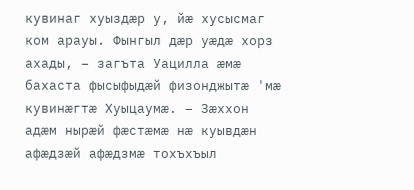кувинаг хуыздæр у, йæ хусысмаг ком арауы. Фынгыл дæр уæдæ хорз ахады, – загъта Уацилла æмæ бахаста фысыфыдæй физонджытæ 'мæ кувинæгтæ Хуыцаумæ. – Зæххон адæм нырæй фæстæмæ нæ куывдæн афæдзæй афæдзмæ тохъхъыл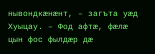нывондкæнæнт, – загъта уæд Хуыцау. – Фод афтæ, фæлæ цын фос фылдæр дæ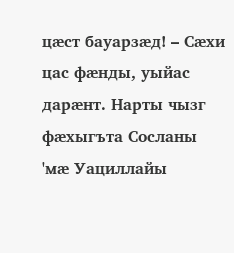цæст бауарзæд! – Сæхи цас фæнды, уыйас дарæнт. Нарты чызг фæхыгъта Сосланы 'мæ Уациллайы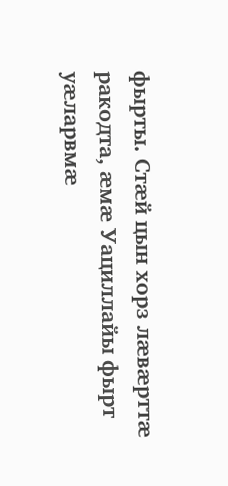фырты. Стæй цын хорз лæвæрттæ ракодта, æмæ Уациллайы фырт уæларвмæ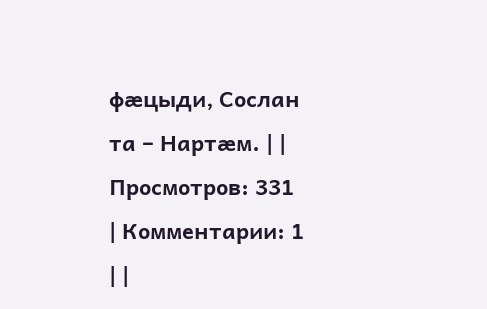фæцыди, Сослан та – Нартæм. | |
Просмотров: 331 | Комментарии: 1 | |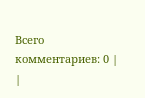Всего комментариев: 0 | |